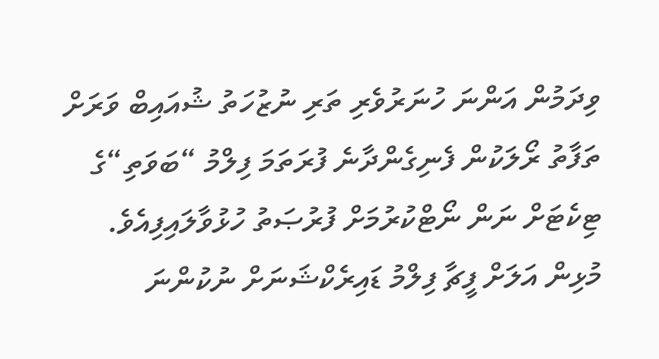ވިދަމުން އަންނަ ހުނަރުވެރި ތަރި ނުޒުހަތު ޝުއައިބް ވަރަށް ތަފާތު ރޯލަކުން ފެނިގެންދާނެ ފުރަތަމަ ފިލްމު “ބަވަތި“ގެ ޓިކެޓަށް ނަން ނޯޓްކުރުމަށް ފުރުޞަތު ހުޅުވާލައިފިއެވެ.
މުޅިން އަލަށް ފީޗާ ފިލްމު ޑައިރެކްޝަނަށް ނުކުންނަ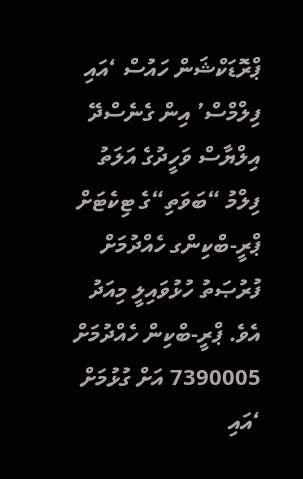ޕްރޮޑަކްޝަން ހައުސް ‘އައި ފިލްމްސް’ އިން ގެނެސްދޭ އިލްޔާސް ވަހީދުގެ އަލަތު ފިލްމު “ބަވަތި“ގެ ޓިކެޓަށް ޕްރީ-ބްކިންގ ހެއްދުމަށް ފުރުޞަތު ހުޅުވައިލީ މިއަދު އެވެ. ޕްރީ-ބްކިން ހެއްދުމަށް 7390005 އަށް ގުޅުމަށް ‘އައި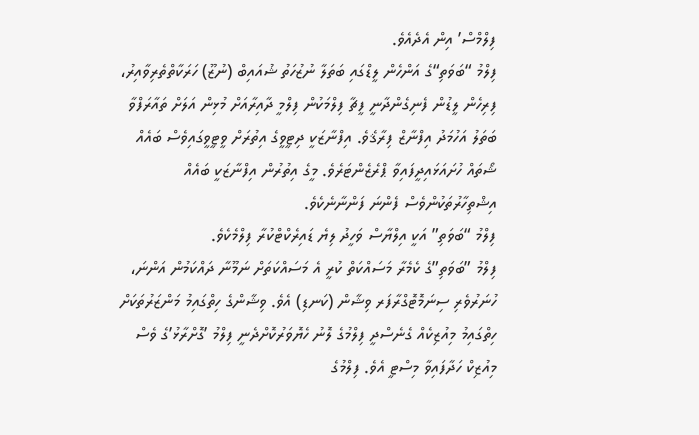ފިލްމްސް’ އިން އެދެއެވެ.
ފިލްމު “ބަވަތި“ގެ އަންހެން ލީޑްގައި ބަތަލާ ނުޒުހަތު ޝުއައިބް (ނުޒޫ) ހަރަކާތްތެރިވާއިރު، ފިރިހެން ލީޑުން ފެނިގެންދާނީ ފީޗާ ފިލްމަކުން ފިލްމީ ދާއިރާއަށް މުޅިން އަލަށް ތައާރަފްވާ ބަތަލު އަހުމަދު އިފްނާޒް ފިރާޤެވެ. އިފްނާޒަކީ ދިޓީވީގެ އިތުރަށް ވީޓީވީގައިވެސް ބައެއް ޝޯތައް ހުށައަޅައިދީފައިވާ ޕްރެޒެންޓަރެވެ. މީގެ އިތުރުން އިފްނާޒަކީ ބައެއް އިޝްތިހާރުތަކުންވެސް ފެންނަ ފަންނާނެކެވެ.
ފިލްމު “ބަވަތި” އަކީ އިލްޔާސް ވަހީދު ލިޔެ ޑައިރެކްޓްކުރާ ފިލްމެކެވެ.
ފިލްމު ”ބަވަތި”ގެ ކެމެރާ މަސައްކަތް ކުރީ އެ މަސައްކަތަށް ނަމޫނާ ދައްކަމުން އަންނަ، ހުނަރުވެރި ސިނަމޮޓޮގްރާފަރ ވިޝާން (ކަނޑި) އެވެ. ވިޝާންގެ ހިތްގައިމު މަންޒަރުތަކަށް ހިތްގައިމު މިއުޒިކެއް ގެނެސްދީ ފިލްމުގެ ލޮނު ހެޔޮވަރުކޮށްދެނީ ފިލްމު ’ގޮށްރާޅު’ގެ ވެސް މިއުޒިކް ހަދާފައިވާ މިސްޓީ އެވެ. ފިލްމުގެ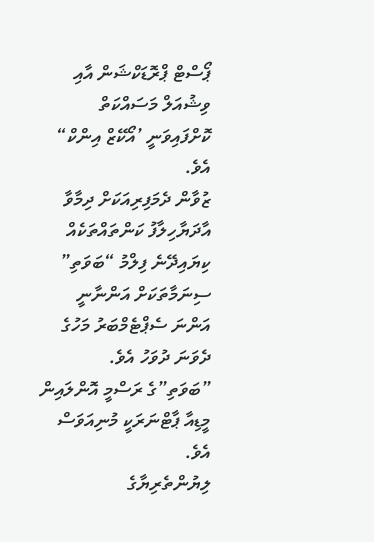ޕޯސްޓް ޕްރޮޑަކްޝަން އާއި ވިޝުއަލް މަސައްކަތް ކޮށްފައިވަނީ ’އޯކޭޒް އިންކް“ އެވެ.
ޒުވާން ދެމަފިރިއަކަށް ދިމާވާ އާދަޔާހިލާފު ކަންތައްތަކެއް ކިޔައިދޭނެ ފިލްމު “ބަވަތި” ސިނަމާތަކަށް އަންނާނީ އަންނަ ސެޕްޓެމްބަރު މަހުގެ ދެވަނަ ދުވަހު އެވެ.
”ބަވަތި”ގެ ރަސްމީ އޮންލައިން މީޑިއާ ޕާޓްނަރަކީ މުނިއަވަސް އެވެ.
ލިޔުންތެރިޔާގެ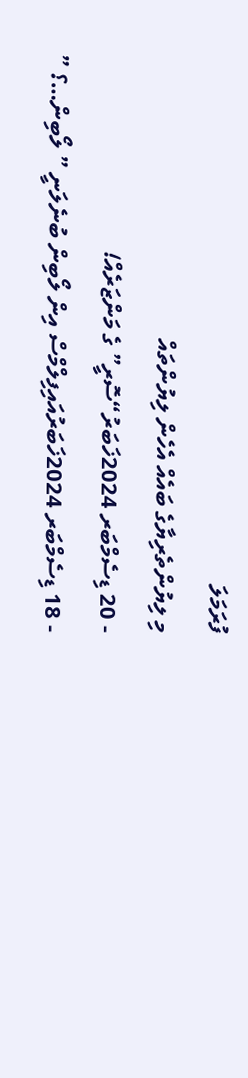ފުރަމަލަ
މި ލިޔުންތެރިޔާގެ ބައެއް އެހެން ލިޔުންތައް
- 20 ޑިސެމްބަރ 2024ޚަބަރު“ސޮރީ” ގެ މަންޒަރެއް!
- 18 ޑިސެމްބަރ 2024ޚަބަރުއައިފިލްމްސް އިން ލޯބިން ބުނެލަނީ ” ލޯބިން…؟ ”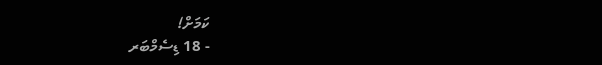ކަމަށް!
- 18 ޑިސެމްބަރ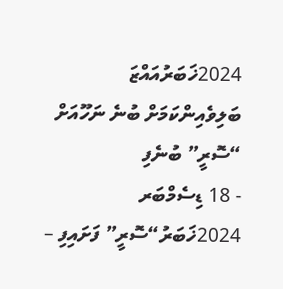2024ޚަބަރުއައްޒަ ބަލިވެއިންކަމަށް ބުނެ ނަހޫއަށް “ސޮރީ” ބުނެފި
- 18 ޑިސެމްބަރ 2024ޚަބަރު“ސޮރީ” ފަށައިފި –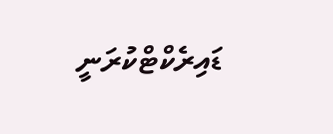ޑައިރެކްޓްކުރަނީ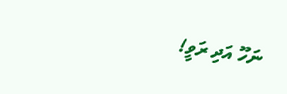ނަހޫ އަދި ރަވީ!